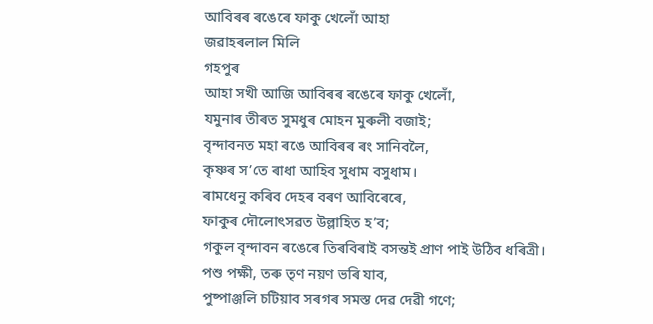আবিৰৰ ৰঙেৰে ফাকু খেলোঁ আহা
জৱাহৰলাল মিলি
গহপুৰ
আহা সখী আজি আবিৰৰ ৰঙেৰে ফাকু খেলোঁ,
যমুনাৰ তীৰত সুমধুৰ মোহন মুৰুলী বজাই;
বৃন্দাবনত মহা ৰঙে আবিৰৰ ৰং সানিবলৈ,
কৃষ্ণৰ স’তে ৰাধা আহিব সুধাম বসুধাম।
ৰামধেনু কৰিব দেহৰ বৰণ আবিৰেৰে,
ফাকুৰ দৌলোৎসৱত উল্লাহিত হ’ব;
গকুল বৃন্দাবন ৰঙেৰে তিৰবিৰাই বসন্তই প্ৰাণ পাই উঠিব ধৰিত্ৰী।
পশু পক্ষী, তৰু তৃণ নয়ণ ভৰি যাব,
পুষ্পাঞ্জলি চটিয়াব সৰগৰ সমস্ত দেৱ দেৱী গণে;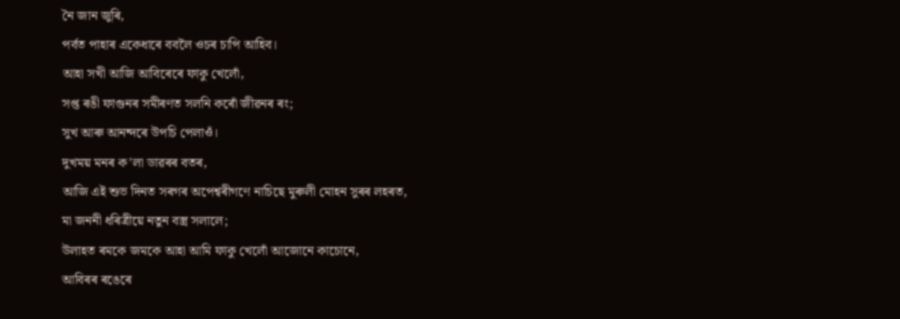নৈ জান জুৰি,
পৰ্বত পাহাৰ একেধাৰে ববলৈ ওচৰ চাপি আহিব।
আহা সখী আজি আবিৰেৰে ফাকু খেলোঁ,
সপ্ত ৰঙী ফাগুনৰ সমীৰণত সলনি কৰোঁ জীৱনৰ ৰং;
সুখ আৰু আনন্দৰে উপচি পেলাওঁ।
দুখময় মনৰ ক’লা ডাৱৰৰ বতৰ,
আজি এই শুভ দিনত সৰগৰ অপেশ্বৰীগণে নাচিছে মুৰুলী মোহন সুৰৰ লহৰত,
মা জননী ধৰিত্ৰীয়ে নতুন বস্ত্ৰ সলালে;
উলাহত ৰমকে জমকে আহা আমি ফাকু খেলোঁ আজোনে কাচোনে,
আবিৰৰ ৰঙেৰে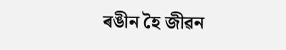ৰঙীন হৈ জীৱন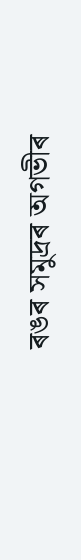ৰঙৰ সমুদ্ৰৰ অগভীৰ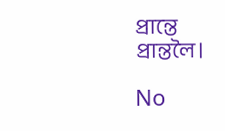প্ৰান্তে প্ৰান্তলৈ।

No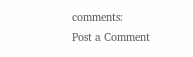comments:
Post a Comment